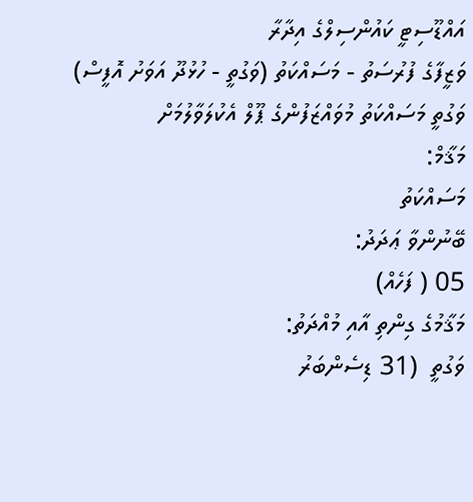އައްޑޫސިޓީ ކައުންސިލްގެ އިދާރާ
ވަޒީފާގެ ފުރުސަތު - މަސައްކަތު (ވަގުތީ - ހުޅުދޫ އަވަށު އޮފީސް)
ވަގުތީ މަސައްކަތު މުވައްޒަފުންގެ ޕޫލް އެކުލަވާލުމަށް
މަޤާމް:
މަސައްކަތު
ބޭނުންވާ ޢަދަދު:
05 ( ފަހެއް)
މަޤާމުގެ ގިންތި އާއި މުއްދަތު:
ވަގުތީ  (31 ޑިސެންބަރު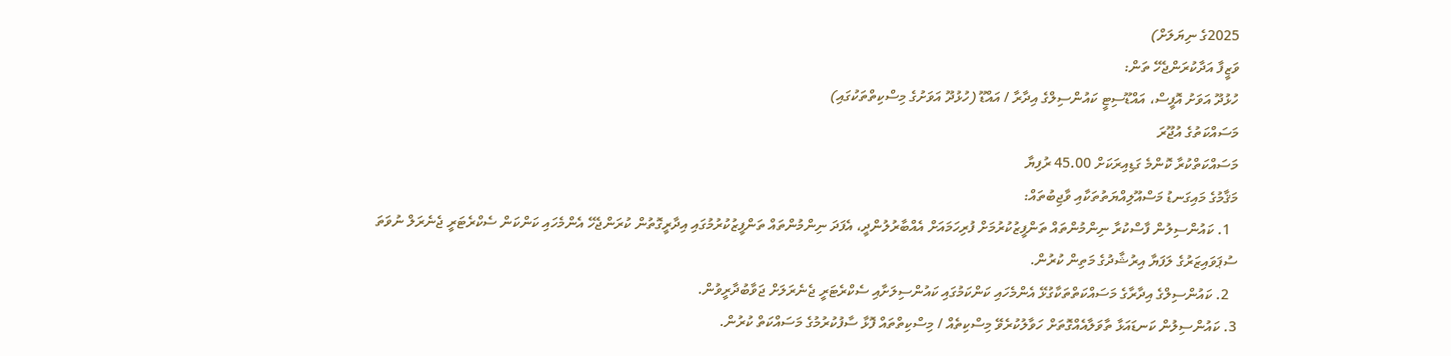2025ގެ ނިޔަލަށް)
ވަޒީފާ އަދާކުރަންޖެހޭ ތަން:
ހުޅުދޫ އަވަށު އޮފީސް، އައްޑޫސިޓީ ކައުންސިލްގެ އިދާރާ / އައްޑޫ (ހުޅުދޫ އަވަށުގެ މިސްކިތްތަކުގައި)
މަސައްކަތުގެ އުޖޫރަ
މަސައްކަތްކުރާ ކޮންމެ ގަޑިއިރަކަށް 45.00 ރުފިޔާ
މަޤާމުގެ މައިގަނޑު މަސްއޫލިއްޔަތުތަކާއި ވާޖިބުތައް:
  1. ކައުންސިލުން ފާސްކުރާ ނިންމުންތައް ތަންފީޒުކުރުމަށް ފުރިހަމައަށް އެއްބާރުލުންދީ، އެފަދަ ނިންމުންތައް ތަންފީޒުކުރުމުގައި އިދާރީގޮތުން ކުރަންޖެހޭ އެންމެހައި ކަންކަން ސެކްރެޓަރީ ޖެނެރަލް ނުވަތަ ސުޕަވައިޒަރުގެ ލަފަޔާ އިރުޝާދުގެ މަތިން ކުރުން.
  2. ކައުންސިލްގެ އިދާރާގެ މަސައްކަތްތަކާގުޅޭ އެންމެހައި ކަންކަމުގައި ކައުންސިލަށާއި ސެކްރެޓަރީ ޖެނެރަލަށް ޖަވާބުދާރީވުން.
3. ކައުންސިލުން ކަނޑައަޅާ ތާވަލާއެއްގޮތަށް ހަވާލުކުރެވޭ މިސްކިތެއް / މިސްކިތްތައް ފޮޅާ ސާފުކުރުމުގެ މަސައްކަތް ކުރުން.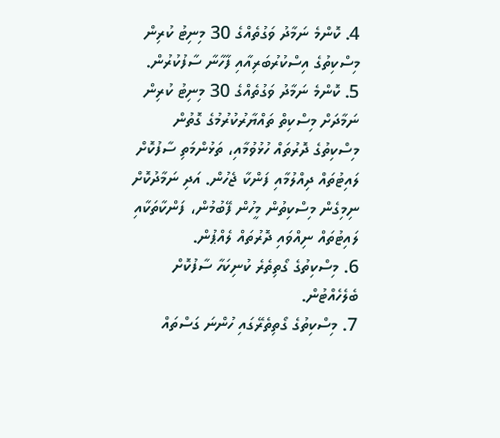4. ކޮންމެ ނަމާދު ވަގުތެއްގެ 30 މިނިޓު ކުރިން މިސްކިތުގެ އިސްކުރުބަރިއާއި ފާހާނާ ސާފުކުރުން.
5. ކޮންމެ ނަމާދު ވަގުތެއްގެ 30 މިނިޓު ކުރިން ނަމާދަށް މިސްކިތް ތައްޔާރުކުރުމުގެ ގޮތުން މިސްކިތުގެ ދޮރުތައް ހުޅުވުމާއި، ތަޅުންމަތި ސާފުކޮށް ލައިޓުތައް ދިއްލުމާއި ފަންކާ ޖެހުން. އަދި ނަމާދުކޮށް ނިމިގެން މިސްކިތުން މީހުން ފޭބުމުން، ފަންކާތަކާއި ލައިޓުތައް ނިއްވައި ދޮރުތައް ލެއްޕުން.
6. މިސްކިތުގެ ގޯތިތެރެ ކުނިކަހާ ސާފުކޮށް ބެލެހެއްޓުން.
7. މިސްކިތުގެ ގޯތިތެރޭގައި ހުންނަ ގަސްތައް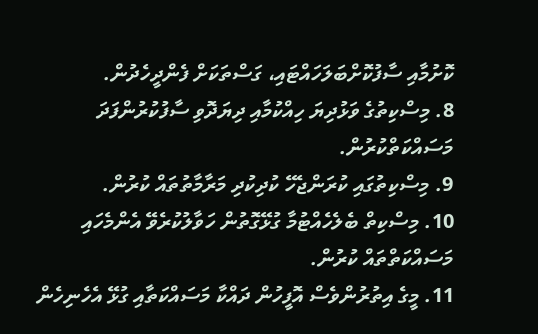ކޮށުމާއި ސާފުކޮށްބަލަހައްޓައި، ގަސްތަކަށް ފެންދީހެދުން.
8. މިސްކިތުގެ ވަޅުދިޔަ ހިއްކުމާއި ދިޔަދޮވި ސާފުކުރުންފަދަ މަސައްކަތްކުރުން.
9. މިސްކިތުގައި ކުރަންޖެހޭ ކުދިކުދި މަރާމާތުތައް ކުރުން.
10. މިސްކިތް ބެލެހެއްޓުމާ ގުޅޭގޮތުން ހަވާލުކުރެވޭ އެންމެހައި މަސައްކަތްތައް ކުރުން.
11. މީގެ އިތުރުންވެސް އޮފީހުން ދައްކާ މަސައްކަތާއި ގުޅޭ އެހެނިހެން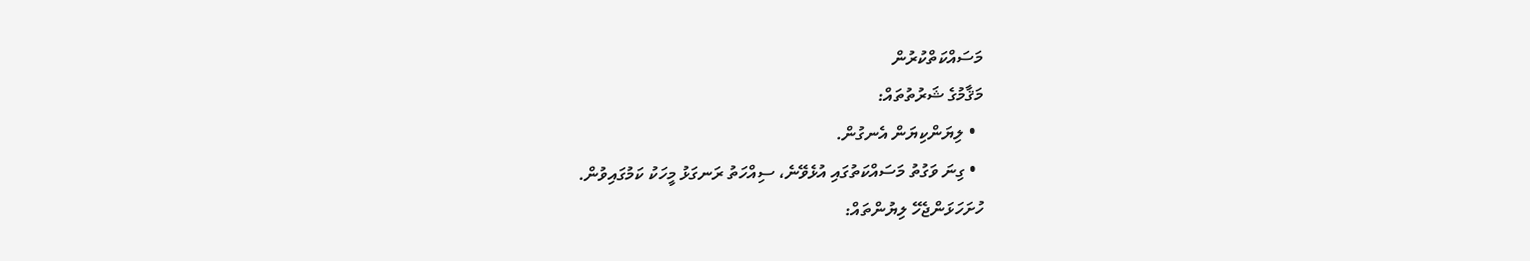މަސައްކަތްކުރުން
މަޤާމުގެ ޝަރުތުތައް:
  • ލިޔަންކިޔަން އެނގުން.
  • ގިނަ ވަގުތު މަސައްކަތުގައި އުޅެވޭނެ، ސިއްހަތު ރަނގަޅު މީހަކު ކަމުގައިވުން.
ހުށަހަޅަންޖެހޭ ލިޔުންތައް: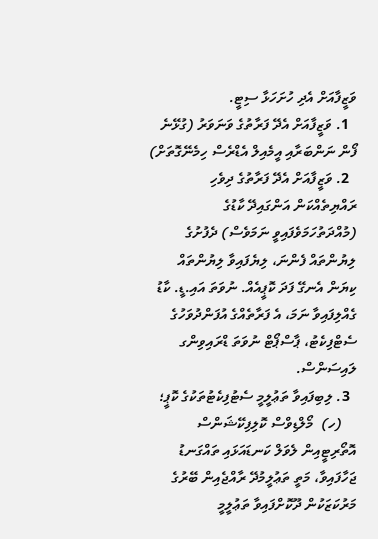ވަޒީފާއަށް އެދި ހުށަހަޅާ ސިޓީ.
  1. ވަޒީފާއަށް އެދޭ ފަރާތުގެ ވަނަވަރު (ގުޅޭނެ ފޯން ނަންބަރާއި އީމެއިލް އެޑްރެސް ހިމެނޭގޮތަށް)
  2. ވަޒީފާއަށް އެދޭ ފަރާތުގެ ދިވެހި ރައްޔިތެއްކަން އަންގައިދޭ ކާޑުގެ (މުއްދަތުހަމަވެފައިވީ ނަމަވެސް) ދެފުށުގެ ލިޔުންތައް ފެންނަ، ލިޔެފައިވާ ލިޔުންތައް ކިޔަން އެނގޭ ފަދަ ކޮޕީއެއް. ނުވަތަ އައި.ޑީ. ކާޑު ގެއްލިފައިވާ ނަމަ، އެ ފަރާތެއްގެ އުފަންދުވަހުގެ ސެޓްފިކެޓު، ޕާސްޕޯޓް ނުވަތަ ޑްރައިވިންގ ލައިސަންސް.
  3. ލިބިފައިވާ ތަޢުލީމީ ސެޓުފިކެޓުތަކުގެ ކޮޕީ؛
    (ހ)  މޯލްޑިވްސް ކޮލިފިކޭޝަންސް އޮތޯރިޓީއިން ލެވަލް ކަނޑައަޅައި ތައްގަނޑު ޖަހާފައިވާ، މަތީ ތަޢުލީމުދޭ ރާއްޖެއިން ބޭރުގެ މަރުކަޒަކުން ދޫކޮށްފައިވާ ތަޢުލީމީ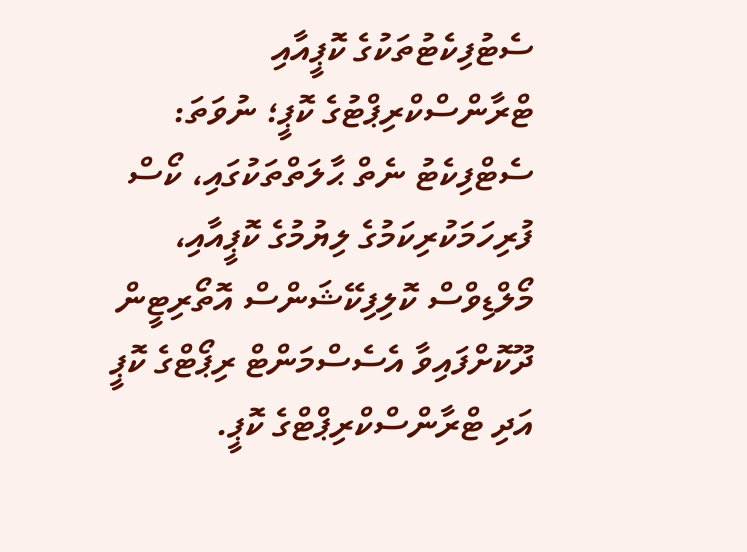ސެޓުފިކެޓުތަކުގެ ކޮޕީއާއި ޓްރާންސްކްރިޕްޓުގެ ކޮޕީ؛ ނުވަތަ: ސެޓްފިކެޓު ނެތް ޙާލަތްތަކުގައި، ކޯސް ފުރިހަމަކުރިކަމުގެ ލިޔުމުގެ ކޮޕީއާއި، މޯލްޑިވްސް ކޮލިފިކޭޝަންސް އޮތޯރިޓީން ދޫކޮށްފައިވާ އެސެސްމަންޓް ރިޕޯޓްގެ ކޮޕީ އަދި ޓްރާންސްކްރިޕްޓްގެ ކޮޕީ.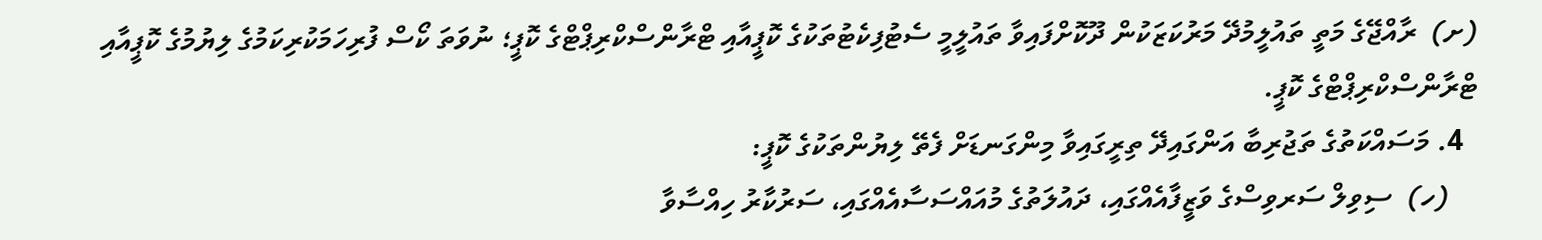(ށ)  ރާއްޖޭގެ މަތީ ތައުލީމުދޭ މަރުކަޒަކުން ދޫކޮށްފައިވާ ތައުލީމީ ސެޓުފިކެޓުތަކުގެ ކޮޕީއާއި ޓްރާންސްކްރިޕްޓްގެ ކޮޕީ؛ ނުވަތަ ކޯސް ފުރިހަމަކުރިކަމުގެ ލިޔުމުގެ ކޮޕީއާއި ޓްރާންސްކްރިޕްޓްގެ ކޮޕީ.
  4. މަސައްކަތުގެ ތަޖުރިބާ އަންގައިދޭ ތިރީގައިވާ މިންގަނޑަށް ފެތޭ ލިޔުންތަކުގެ ކޮޕީ:
    (ހ)  ސިވިލް ސަރވިސްގެ ވަޒީފާއެއްގައި، ދައުލަތުގެ މުއައްސަސާއެއްގައި، ސަރުކާރު ހިއްސާވާ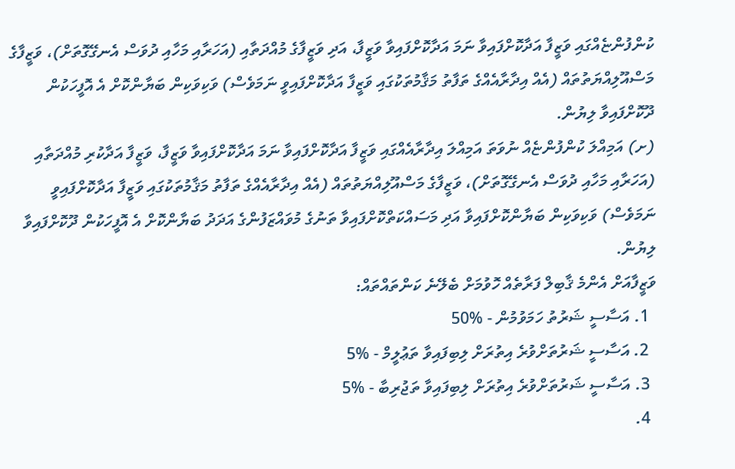ކުންފުންޏެއްގައި ވަޒީފާ އަދާކޮށްފައިވާ ނަމަ އަދާކޮށްފައިވާ ވަޒީފާ، އަދި ވަޒީފާގެ މުއްދަތާއި (އަހަރާއި މަހާއި ދުވަސް އެނގޭގޮތަށް)، ވަޒީފާގެ މަސްއޫލިއްޔަތުތައް (އެއް އިދާރާއެއްގެ ތަފާތު މަޤާމުތަކުގައި ވަޒީފާ އަދާކޮށްފައިވީ ނަމަވެސް) ވަކިވަކިން ބަޔާންކޮށް އެ އޮފީހަކުން ދޫކޮށްފައިވާ ލިޔުން.
(ށ) އަމިއްލަ ކުންފުންޏެއް ނުވަތަ އަމިއްލަ އިދާރާއެއްގައި ވަޒީފާ އަދާކޮށްފައިވާ ނަމަ އަދާކޮށްފައިވާ ވަޒީފާ، ވަޒީފާ އަދާކުރި މުއްދަތާއި (އަހަރާއި މަހާއި ދުވަސް އެނގޭގޮތަށް)، ވަޒީފާގެ މަސްއޫލިއްޔަތުތައް (އެއް އިދާރާއެއްގެ ތަފާތު މަޤާމުތަކުގައި ވަޒީފާ އަދާކޮށްފައިވީ ނަމަވެސް) ވަކިވަކިން ބަޔާންކޮށްފައިވާ އަދި މަސައްކަތްކޮށްފައިވާ ތަނުގެ މުވައްޒަފުންގެ އަދަދު ބަޔާންކޮށް އެ އޮފީހަކުން ދޫކޮށްފައިވާ ލިޔުން.
ވަޒީފާއަށް އެންމެ ޤާބިލް ފަރާތެއް ހޮވުމަށް ބެލޭނެ ކަންތައްތައް:
  1. އަސާސީ ޝަރުތު ހަމަވުމުން - %50
  2. އަސާސީ ޝަރުތަށްވުރެ އިތުރަށް ލިބިފައިވާ ތަޢުލީމް - %5
  3. އަސާސީ ޝަރުތަށްވުރެ އިތުރަށް ލިބިފައިވާ ތަޖުރިބާ - %5
  4.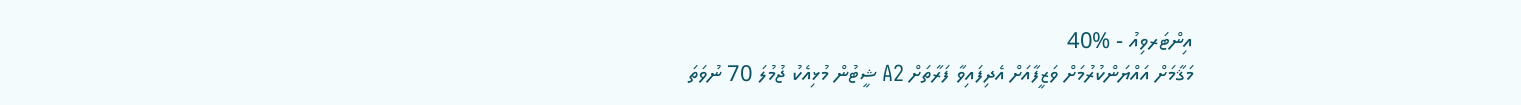އިންޓަރވިއު - %40
މަޤާމަށް އައްޔަންކުރުމަށް ވަޒީފާއަށް އެދިފައިވާ ފަރާތަށް A2 ޝީޓުން މުޅިއެކު ޖުމުލަ 70 ނުވަތަ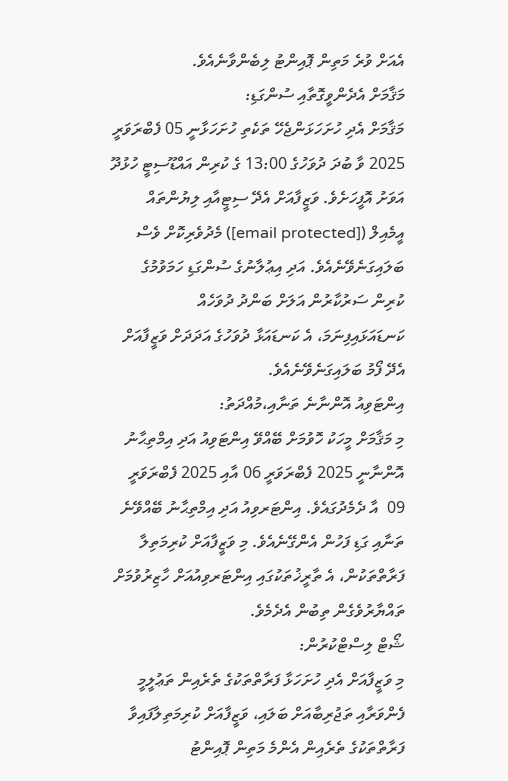އެއަށް ވުރެ މަތިން ޕޮއިންޓު ލިބެންވާނެއެވެ.
މަޤާމަށް އެދެންވީގޮތާއި ސުންގަޑި:
މަޤާމަށް އެދި ހުށަހަޅަންޖެހޭ ތަކެތި ހުށަހަޅާނީ 05 ފެބްރަވަރީ 2025 ވާ ބުދަ ދުވަހުގެ 13:00 ގެ ކުރިން އައްޑޫސިޓީ ހުޅުދޫ އަވަށު އޮފީހަށެވެ. ވަޒީފާއަށް އެދޭ ސިޓީއާއި ލިޔުންތައް އީމެއިލް ([email protected]) މެދުވެރިކޮށް ވެސް ބަލައިގަނެވޭނެއެވެ. އަދި އިޢުލާނުގެ ސުންގަޑި ހަމަވުމުގެ ކުރިން ސަރުކާރުން އަލަށް ބަންދު ދުވަހެއް ކަނޑައަޅައިފިނަމަ، އެ ކަނޑައަޅާ ދުވަހުގެ އަދަދަށް ވަޒީފާއަށް އެދޭ ފޯމު ބަލައިގަނެވޭނެއެވެ.
އިންޓަވިއު އޮންނާނެ ތަނާއި،މުއްދަތު:
މި މަޤާމަށް މީހަކު ހޮވުމަށް ބޭއްވޭ އިންޓަވިއު އަދި އިމްތިޙާނު އޮންނާނީ 2025 ފެބްރަވަރީ 06 އާއި 2025 ފެބްރަވަރީ 09  އާ ދެމެދުގައެވެ. އިންޓަރވިއު އަދި އިމްތިޙާނު ބޭއްވޭނެ ތަނާއި ގަޑި ފަހުން އެންގޭނެއެވެ. މި ވަޒީފާއަށް ކުރިމަތިލާ ފަރާތްތަކުން، އެ ތާރީޚުތަކުގައި އިންޓަރވިއުއަށް ހާޒިރުވުމަށް ތައްޔާރުވެގެން ތިބުން އެދެމެވެ.
ޝޯޓް ލިސްޓްކުރުން:
މި ވަޒީފާއަށް އެދި ހުށަހަޅާ ފަރާތްތަކުގެ ތެރެއިން ތަޢުލީމީ ފެންވަރާއި ތަޖުރިބާއަށް ބަލައި، ވަޒީފާއަށް ކުރިމަތިލާފައިވާ ފަރާތްތަކުގެ ތެރެއިން އެންމެ މަތިން ޕޮއިންޓު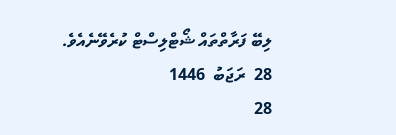ލިބޭ ފަރާތްތައް ޝޯޓްލިސްޓް ކުރެވޭނެއެވެ.
28  ރަޖަބު  1446
28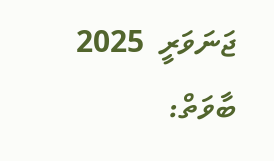ޖަނަވަރީ  2025
ބާވަތް: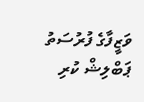ވަޒީފާގެ ފުރުސަތު
ޕަބްލިޝް ކުރި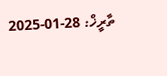ތާރީޚް: 28-01-2025